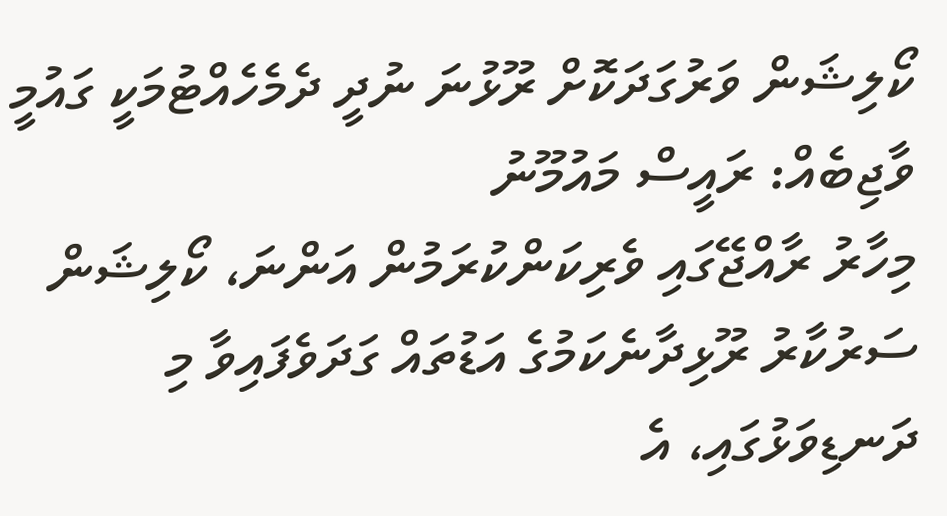ކޯލިޝަން ވަރުގަދަކޮށް ރޫޅުނަ ނުދީ ދެމެހެއްޓުމަކީ ގައުމީ ވާޖިބެއް: ރައީސް މައުމޫނު
މިހާރު ރާއްޖޭގައި ވެރިކަންކުރަމުން އަންނަ، ކޯލިޝަން ސަރުކާރު ރޫޅިދާނެކަމުގެ އަޑުތައް ގަދަވެފައިވާ މި ދަނޑިވަޅުގައި، އެ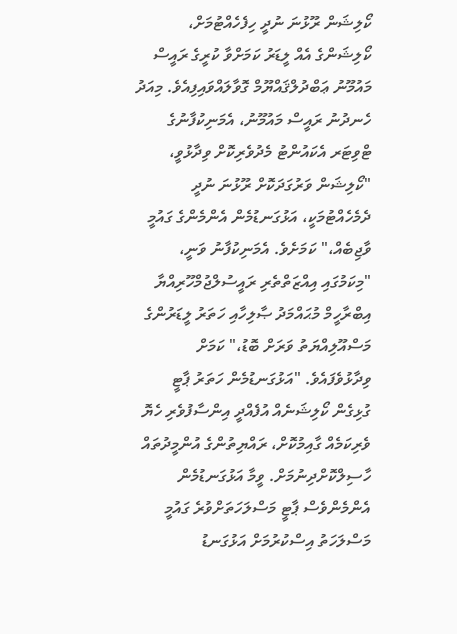ކޯލިޝަން ރޫޅުނަ ނުދީ ހިފެހެއްޓުމަށް، ކޯލިޝަންގެ އެއް ލީޑަރު ކަމަށްވާ ކުރީގެ ރައީސް މައުމޫނު ޢަބްދުލްޤައްޔޫމް ގޮވާލައްވައިފިއެވެ. މިއަދު ހެނދުނު ރައީސް މައުމޫނު، އެމަނިކުފާނުގެ ޓްވިޓަރ އެކައުންޓު މެދުވެރިކޮށް ވިދާޅުވީ، "ކޯލިޝަން ވަރުގަދަކޮށް ރޫޅުނަ ނުދީ ދެމެހެއްޓުމަކީ، އަޅުގަނޑުމެން އެންމެންގެ ގައުމީ ވާޖިބެއް،" ކަމަށެވެ. އެމަނިކުފާނު ވަނީ، "މިކަމުގައި އިއްޒަތްތެރި ރައީސުލްޖުމްހޫރިއްޔާ އިބްރާހީމް މުޙައްމަދު ޞާލިހާއި ހަތަރު ލީޑަރުންގެ މަސްއޫލިއްޔަތު ވަރަށް ބޮޑު،" ކަމަށް ވިދާޅުވެފައެވެ. "އަޅުގަނޑުމެން ހަތަރު ޕާޓީ ގުޅިގެން ކޯލިޝަނެއް އުފެއްދީ އިންސާފުވެރި ހެޔޮ ވެރިކަމެއް ގާއިމުކޮށް، ރައްޔިތުންގެ އުންމީދުތައް ހާސިލްކޮށްދިނުމަށް. ވީމާ އަޅުގަނޑުމެން އެންމެންވެސް ޕާޓީ މަސްލަހަތަށްވުރެ ގައުމީ މަސްލަހަތު އިސްކުރުމަށް އަޅުގަނޑު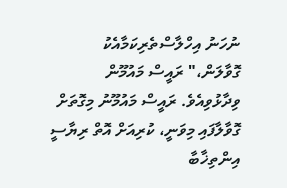ނުހަނު އިހްލާސްތެރިކަމާއެކު ގޮވާލަން،" ރައީސް މައުމޫން ވިދާޅުވިއެވެ. ރައީސް މައުމޫނު މިގޮތަށް ގޮވާލާފައި މިވަނީ، ކުރިއަށް އޮތް ރިޔާސީ އިންތިޚާބާ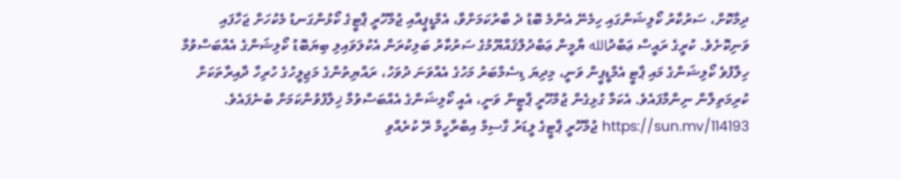ދިމާކޮށް، ސަރުކާރު ކޯލިޝަންގައި ހިމެނޭ އެންމެ ބޮޑު ދެ ބާރުކަމަށްވާ، އެމްޑީޕީއާއި ޖުމްހޫރީ ޕާޓީގެ ކޯޅުންގަނޑު މެކުހަށް ޖަހާފައި ވަނިކޮށެވެ. ކުރީގެ ރައީސް ޢަބްދުالله ޔާމީން ޢަބްދުލްޤައްޔޫމުގެ ސަރުކާރު ބަލިކުރަން އެކުލަވައިލި ބިޔަބޮޑު ކޯލިޝަންގެ އެއްބަސްވުމާ ހިލާފުވެ ކޯލިޝަންގެ މައި ޕާޓީ އެމްޑީޕީން ވަނީ، މިދިޔަ ޑިސެމްބަރު މަހުގެ އެއްވަނަ ދުވަހު، ރައްޔިތުންގެ މަޖިލީހުގެ ހުރިހާ ދާއިރާތަކަށް ކުރިމަތިލާން ނިންމާފައެވެ. އެކަމާ ގުޅިގެން ޖުމްހޫރީ ޕާޓީން ވަނީ، އެއީ ކޯލިޝަންގެ އެއްބަސްވުމާ ޚިލާފުވުންކަމަށް ބުނެފައެވެ. https://sun.mv/114193 ޖުމްހޫރީ ޕާޓީގެ ލީޑަރު ގާސިމް އިބްރާހީމް ރޭ ކުރެއްވި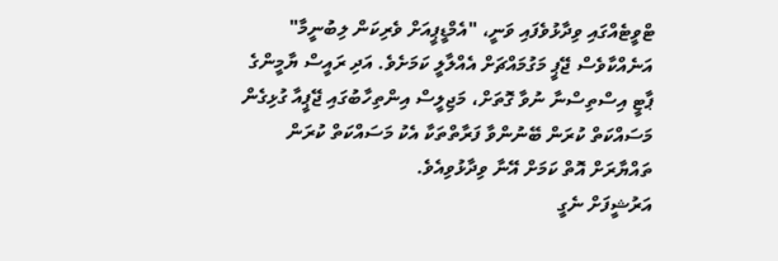ޓްވީޓެއްގައި ވިދާޅުވެފައި ވަނީ، "އެމްޑީޕީއަށް ވެރިކަން ލިބުނީމާ" އަނެއްކާވެސް ޖޭޕީ މަގުމައްޗަށް އެއްލާލީ ކަމަށެވެ. އަދި ރައީސް ޔާމީންގެ ޕާޓީ އިސްތިސްނާ ނުވާ ގޮތަށް، މަޖިލީސް އިންތިހާބުގައި ޖޭޕީއާ ގުޅިގެން މަސައްކަތް ކުރަން ބޭނުންވާ ފަރާތްތަކާ އެކު މަސައްކަތް ކުރަން ތައްޔާރަށް އޮތް ކަމަށް އޭނާ ވިދާޅުވިއެވެ.
އަރުޝީފަށް ނެގީ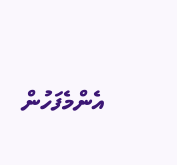އެންމެފަހުން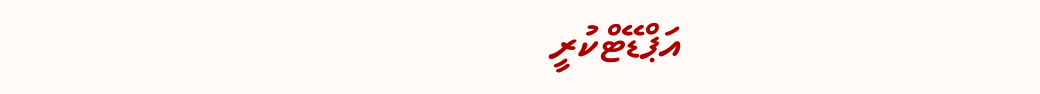އަޕްޑޭޓްކުރީ